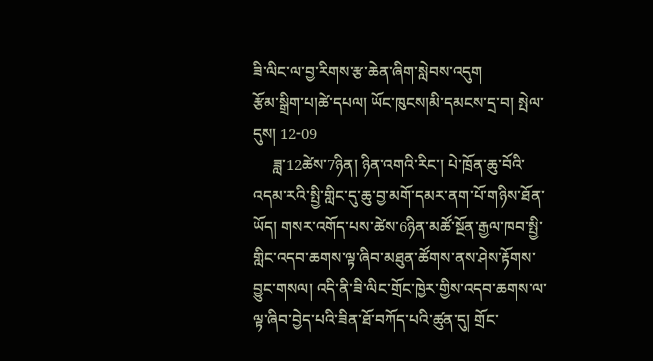ཟི་ལིང་ལ་བྱ་རིགས་རྩ་ཆེན་ཞིག་སླེབས་འདུག
རྩོམ་སྒྲིག་པ།ཚེ་དཔལ། ཡོང་ཁུངས།མི་དམངས་དྲ་བ། སྤེལ་དུས། 12-09
     ཟླ་12ཚེས་7ཉིན། ཉིན་འགའི་རིང་། པེ་ཁྲོན་ཆུ་བོའི་འདམ་རའི་སྤྱི་གླིང་དུ་ཆུ་བྱ་མགོ་དམར་ནག་པོ་གཉིས་ཐོན་ཡོད། གསར་འགོད་པས་ཚེས་6ཉིན་མཚོ་སྔོན་རྒྱལ་ཁབ་སྤྱི་གླིང་འདབ་ཆགས་ལྟ་ཞིབ་མཐུན་ཚོགས་ནས་ཤེས་རྟོགས་བྱུང་གསལ། འདི་ནི་ཟི་ལིང་གྲོང་ཁྱེར་གྱིས་འདབ་ཆགས་ལ་ལྟ་ཞིབ་བྱེད་པའི་ཟིན་ཐོ་བཀོད་པའི་ཚུན་དུ། གྲོང་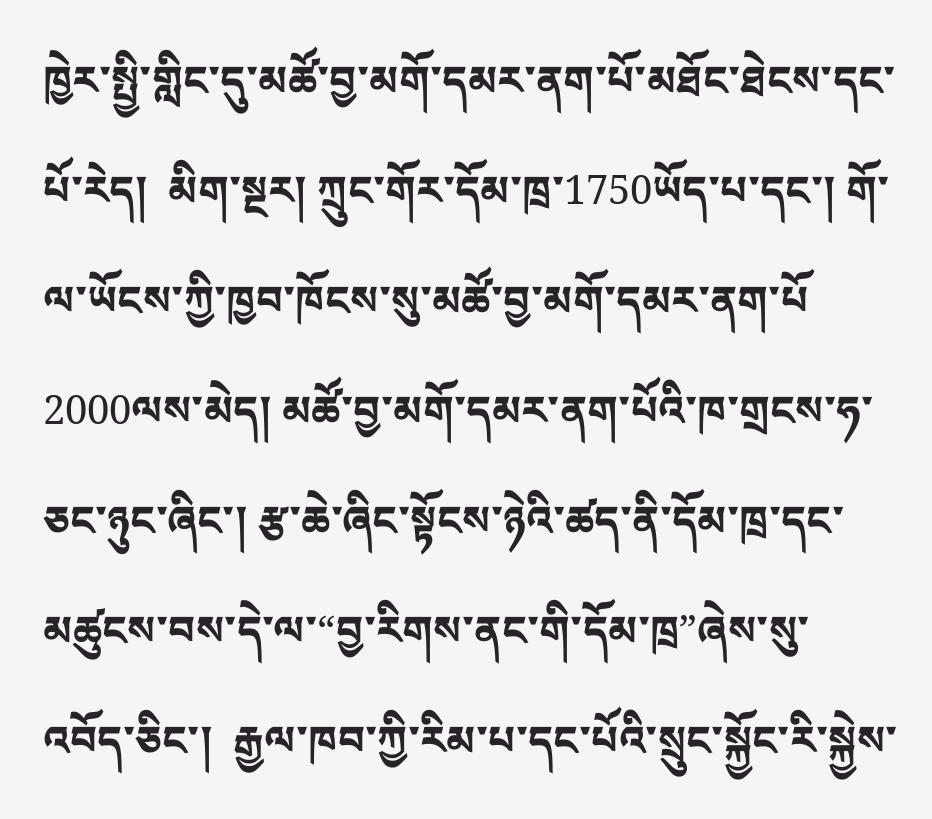ཁྱེར་སྤྱི་གླིང་དུ་མཚོ་བྱ་མགོ་དམར་ནག་པོ་མཐོང་ཐེངས་དང་པོ་རེད།  མིག་སྔར། ཀྲུང་གོར་དོམ་ཁྲ་1750ཡོད་པ་དང་། གོ་ལ་ཡོངས་ཀྱི་ཁྱབ་ཁོངས་སུ་མཚོ་བྱ་མགོ་དམར་ནག་པོ 2000ལས་མེད། མཚོ་བྱ་མགོ་དམར་ནག་པོའི་ཁ་གྲངས་ཧ་ཅང་ཉུང་ཞིང་། རྩ་ཆེ་ཞིང་སྟོངས་ཉེའི་ཚད་ནི་དོམ་ཁྲ་དང་མཚུངས་བས་དེ་ལ་“བྱ་རིགས་ནང་གི་དོམ་ཁྲ”ཞེས་སུ་འབོད་ཅིང་།  རྒྱལ་ཁབ་ཀྱི་རིམ་པ་དང་པོའི་སྲུང་སྐྱོང་རི་སྐྱེས་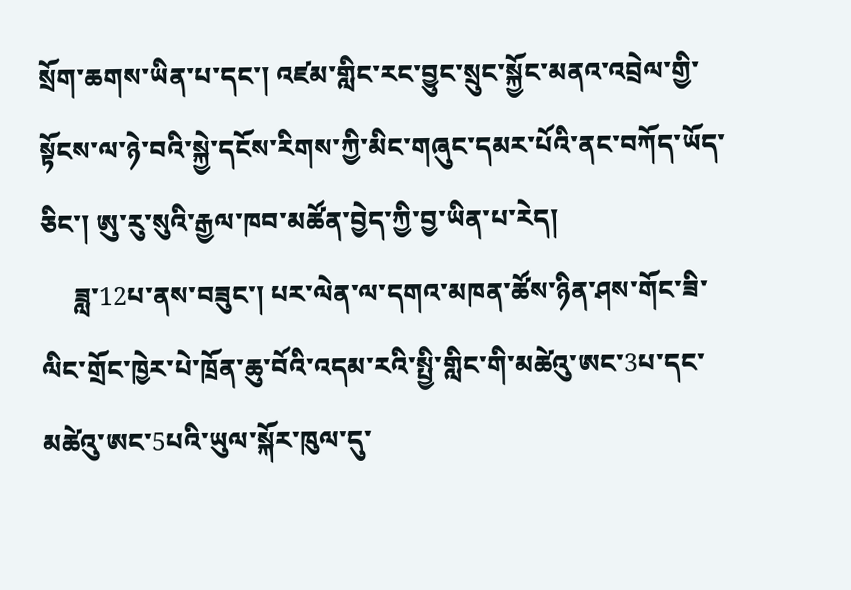སྲོག་ཆགས་ཡིན་པ་དང་། འཛམ་གླིང་རང་བྱུང་སྲུང་སྐྱོང་མནའ་འབྲེལ་གྱི་སྟོངས་ལ་ཉེ་བའི་སྐྱེ་དངོས་རིགས་ཀྱི་མིང་གཞུང་དམར་པོའི་ནང་བཀོད་ཡོད་ཅིང་། ཨུ་རུ་སུའི་རྒྱལ་ཁབ་མཚོན་བྱེད་ཀྱི་བྱ་ཡིན་པ་རེད།
     ཟླ་12པ་ནས་བཟུང་། པར་ལེན་ལ་དགའ་མཁན་ཚོས་ཉིན་ཤས་གོང་ཟི་ལིང་གྲོང་ཁྱེར་པེ་ཁྲོན་ཆུ་བོའི་འདམ་རའི་སྤྱི་གླིང་གི་མཚེའུ་ཨང་3པ་དང་མཚེའུ་ཨང་5པའི་ཡུལ་སྐོར་ཁུལ་དུ་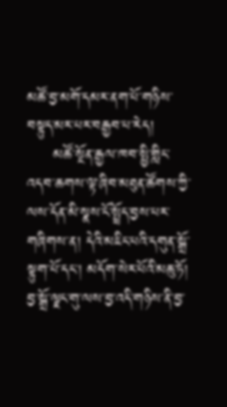མཚོ་བྱ་མགོ་དམར་ནག་པོ་གཉིས་བསྟུད་མར་པར་བརྒྱབ་པ་རེད།
     མཚོ་སྔོན་རྒྱལ་ཁབ་སྤྱི་གླིང་འདབ་ཆགས་ལྟ་ཞིབ་མཐུན་ཚོགས་ཀྱི་ལས་དོན་མི་སྣས་ངོ་སྤྲོད་བྱས་པར་གཞིགས་ན། དེའི་མཇིང་པའི་དགུན་སྒྲོ་སྟུག་པོ་དང་། མདོག་སེར་པོའི་མཆུ་ཏོ། བྱ་སྒྲོ་ལྗང་གུ་ལས་བྱ་འདི་གཉིས་ནི་བྱ་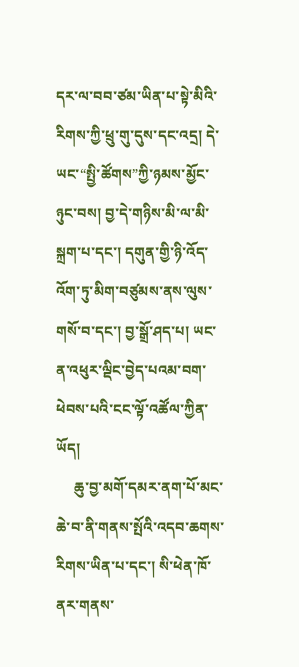དར་ལ་བབ་ཙམ་ཡིན་པ་སྟེ་མིའི་རིགས་ཀྱི་ཕྲུ་གུ་དུས་དང་འདྲ། དེ་ཡང་“སྤྱི་ཚོགས”ཀྱི་ཉམས་མྱོང་ཉུང་བས། བྱ་དེ་གཉིས་མི་ལ་མི་སྐྲག་པ་དང་། དགུན་གྱི་ཉི་འོད་འོག་ཏུ་མིག་བཙུམས་ནས་ལུས་གསོ་བ་དང་། བྱ་སྒྲོ་ཤད་པ། ཡང་ན་འཕུར་ལྡིང་བྱེད་པའམ་བག་ཕེབས་པའི་ངང་ལྟོ་འཚོལ་ཀྱིན་ཡོད།
     ཆུ་བྱ་མགོ་དམར་ནག་པོ་མང་ཆེ་བ་ནི་གནས་སྤོའི་འདབ་ཆགས་རིགས་ཡིན་པ་དང་། སི་ཕེན་ཁོ་ནར་གནས་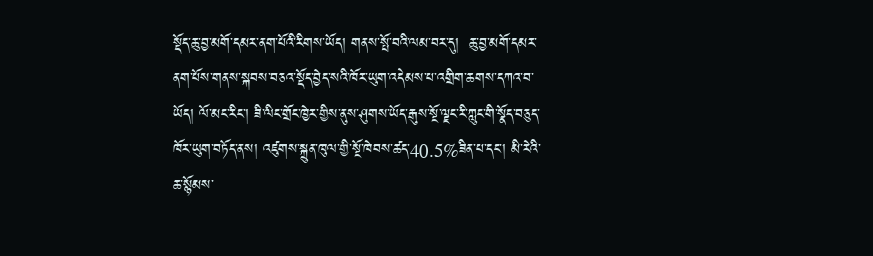སྡོད་ཆུ་བྱ་མགོ་དམར་ནག་པོའི་རིགས་ཡོད། གནས་སྤོ་བའི་ལམ་བར་དུ།  ཆུ་བྱ་མགོ་དམར་ནག་པོས་གནས་སྐབས་བཅའ་སྡོད་བྱེད་སའི་ཁོར་ཡུག་འདེམས་པ་འགྲིག་ཆགས་དཀའ་བ་ཡོད། ལོ་མང་རིང་། ཟི་ལིང་གྲོང་ཁྱེར་གྱིས་ནུས་ཤུགས་ཡོད་རྒུས་སྔོ་ལྗང་རི་ཀླུང་གི་སྣོད་བཅུད་ཁོར་ཡུག་བཏོད་ནས། འཛུགས་སྐྲུན་ཁུལ་གྱི་སྔོ་ཁེབས་ཚད་40.5%ཟིན་པ་དང་། མི་རེའི་ཆ་སྙོམས་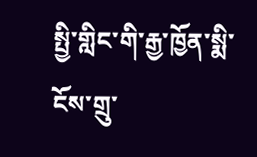སྤྱི་གླིང་གི་རྒྱ་ཁྱོན་སྨི་ངོས་གྲུ་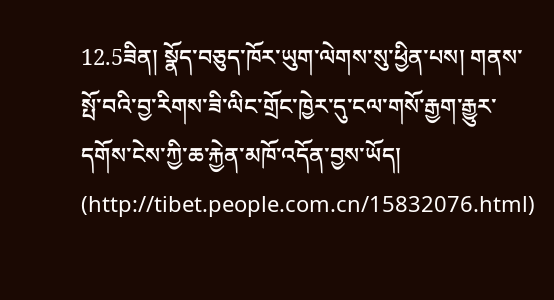12.5ཟིན། སྣོད་བཅུད་ཁོར་ཡུག་ལེགས་སུ་ཕྱིན་པས། གནས་སྤོ་བའི་བྱ་རིགས་ཟི་ལིང་གྲོང་ཁྱེར་དུ་ངལ་གསོ་རྒྱག་རྒྱུར་དགོས་ངེས་ཀྱི་ཆ་རྐྱེན་མཁོ་འདོན་བྱས་ཡོད། (http://tibet.people.com.cn/15832076.html)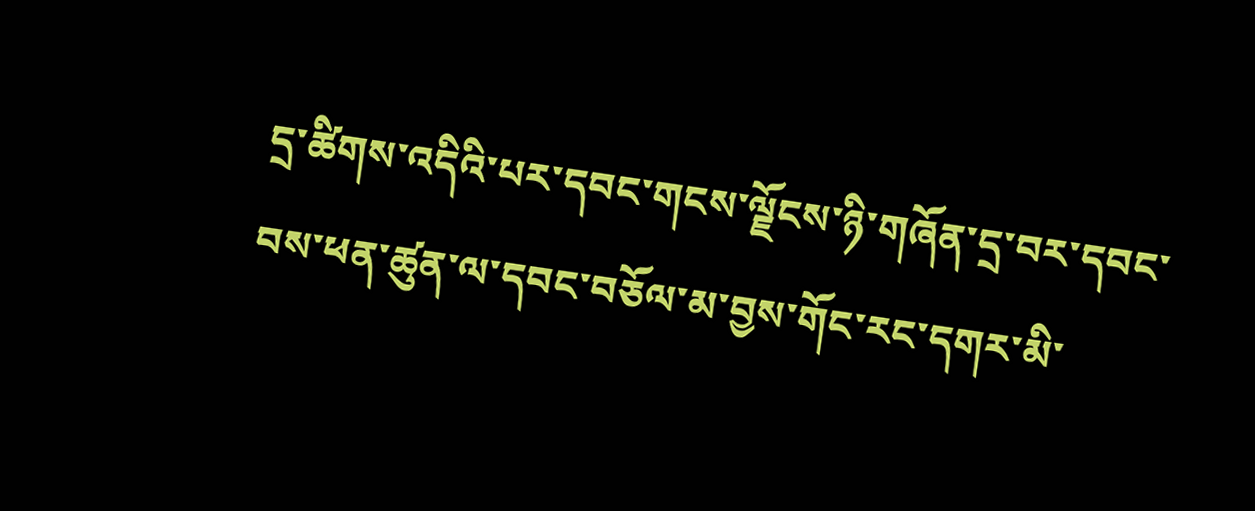དྲ་ཚིགས་འདིའི་པར་དབང་གངས་ལྗོངས་ཉི་གཞོན་དྲ་བར་དབང་བས་ཕན་ཚུན་ལ་དབང་བཅོལ་མ་བྱས་གོང་རང་དགར་མི་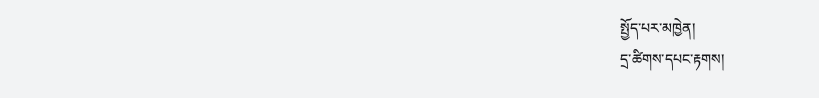སྤྱོད་པར་མཁྱེན།
དྲ་ཚིགས་དཔང་རྟགས།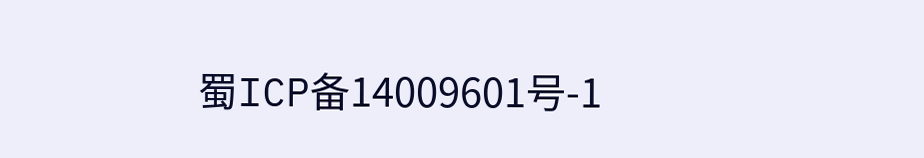蜀ICP备14009601号-1